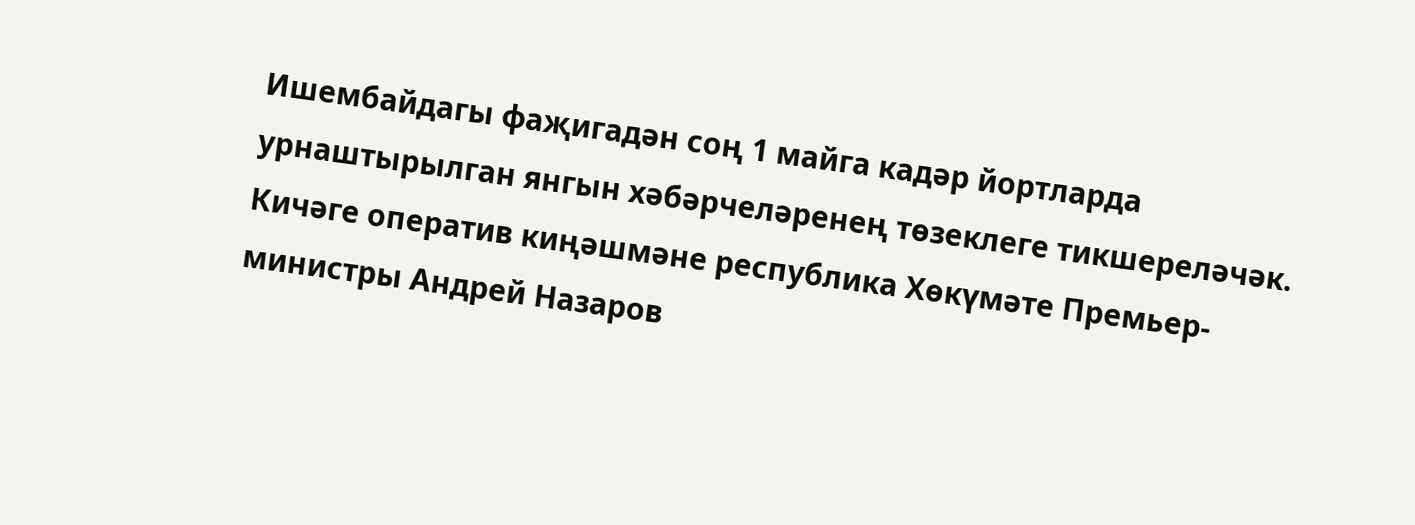Ишембайдагы фаҗигадән соң 1 майга кадәр йортларда урнаштырылган янгын хәбәрчеләренең төзеклеге тикшереләчәк.
Кичәге оператив киңәшмәне республика Хөкүмәте Премьер- министры Андрей Назаров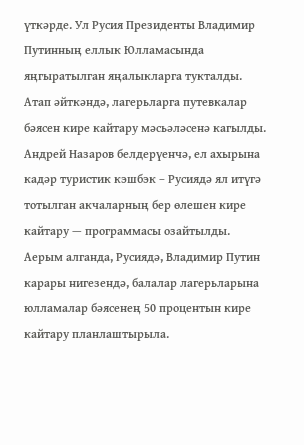үткәрде. Ул Русия Президенты Владимир Путинның еллык Юлламасында яңгыратылган яңалыкларга тукталды. Атап әйткәндә, лагерьларга путевкалар бәясен кире кайтару мәсьәләсенә кагылды. Андрей Назаров белдерүенчә, ел ахырына кадәр туристик кэшбэк – Русиядә ял итүгә тотылган акчаларның бер өлешен кире кайтару — программасы озайтылды. Аерым алганда, Русиядә, Владимир Путин карары нигезендә, балалар лагерьларына юлламалар бәясенең 50 процентын кире кайтару планлаштырыла.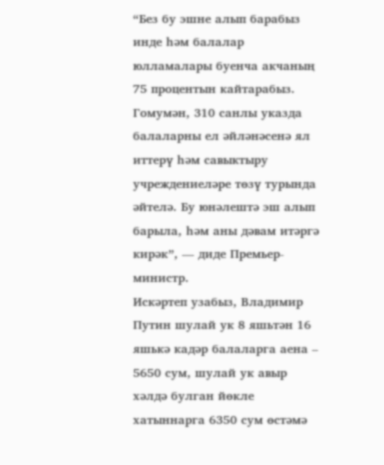“Без бу эшне алып барабыз инде һәм балалар юлламалары буенча акчаның 75 процентын кайтарабыз. Гомумән, 310 санлы указда балаларны ел әйләнәсенә ял иттерү һәм савыктыру учреждениеләре төзү турында әйтелә. Бу юнәлештә эш алып барыла, һәм аны дәвам итәргә кирәк”, — диде Премьер-министр.
Искәртеп узабыз, Владимир Путин шулай ук 8 яшьтән 16 яшькә кадәр балаларга аена – 5650 сум, шулай ук авыр хәлдә булган йөкле хатыннарга 6350 сум өстәмә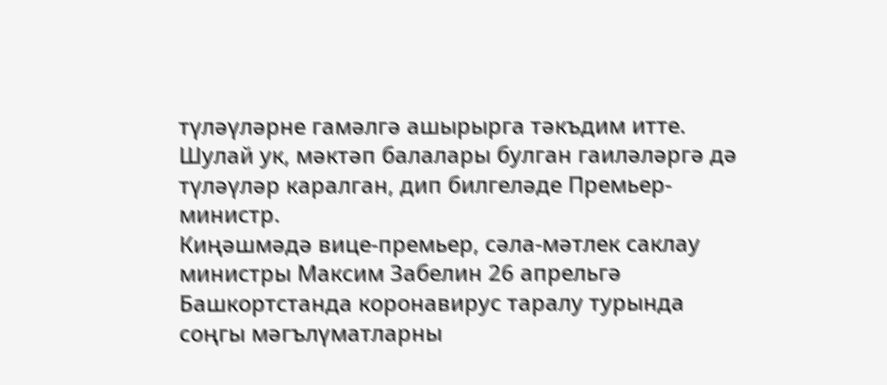түләүләрне гамәлгә ашырырга тәкъдим итте. Шулай ук, мәктәп балалары булган гаиләләргә дә түләүләр каралган, дип билгеләде Премьер-министр.
Киңәшмәдә вице-премьер, сәла-мәтлек саклау министры Максим Забелин 26 апрельгә Башкортстанда коронавирус таралу турында соңгы мәгълүматларны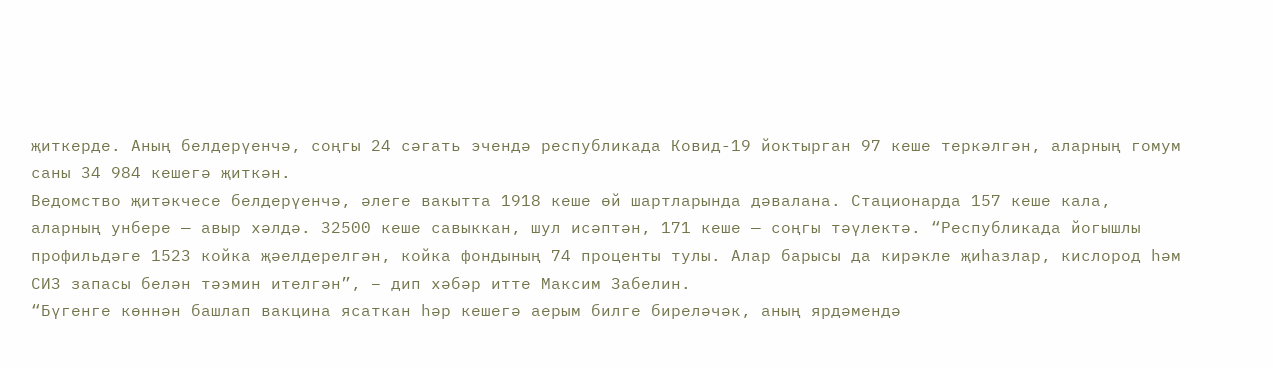җиткерде. Аның белдерүенчә, соңгы 24 сәгать эчендә республикада Ковид-19 йоктырган 97 кеше теркәлгән, аларның гомум саны 34 984 кешегә җиткән.
Ведомство җитәкчесе белдерүенчә, әлеге вакытта 1918 кеше өй шартларында дәвалана. Стационарда 157 кеше кала, аларның унбере — авыр хәлдә. 32500 кеше савыккан, шул исәптән, 171 кеше — соңгы тәүлектә. “Республикада йогышлы профильдәге 1523 койка җәелдерелгән, койка фондының 74 проценты тулы. Алар барысы да кирәкле җиһазлар, кислород һәм СИЗ запасы белән тәэмин ителгән”, – дип хәбәр итте Максим Забелин.
“Бүгенге көннән башлап вакцина ясаткан һәр кешегә аерым билге биреләчәк, аның ярдәмендә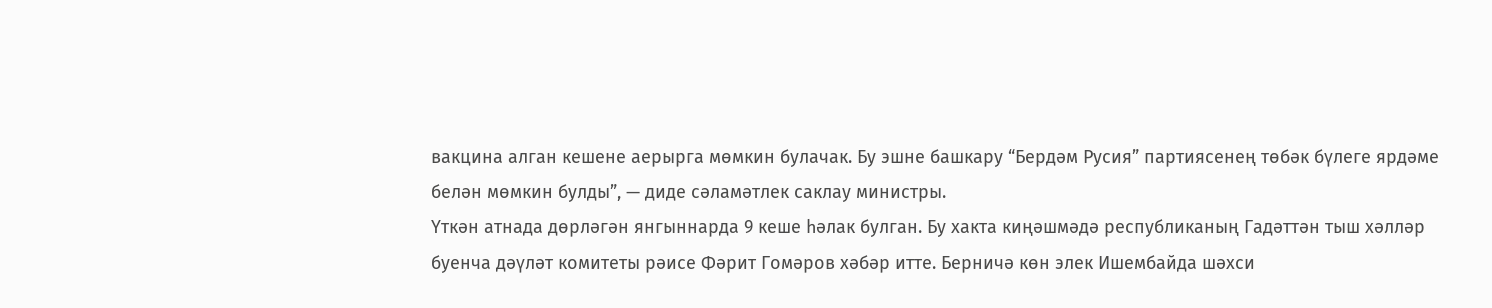вакцина алган кешене аерырга мөмкин булачак. Бу эшне башкару “Бердәм Русия” партиясенең төбәк бүлеге ярдәме белән мөмкин булды”, — диде сәламәтлек саклау министры.
Үткән атнада дөрләгән янгыннарда 9 кеше һәлак булган. Бу хакта киңәшмәдә республиканың Гадәттән тыш хәлләр буенча дәүләт комитеты рәисе Фәрит Гомәров хәбәр итте. Берничә көн элек Ишембайда шәхси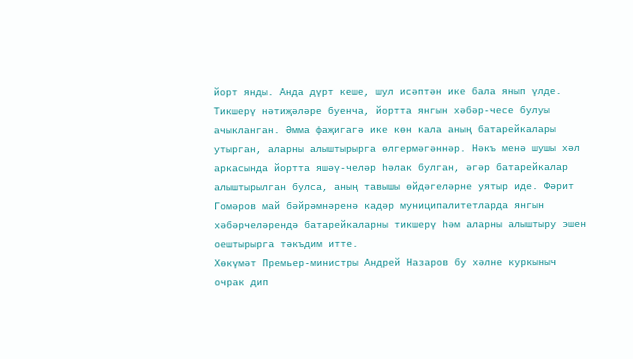йорт янды. Анда дүрт кеше, шул исәптән ике бала янып үлде. Тикшерү нәтиҗәләре буенча, йортта янгын хәбәр-чесе булуы ачыкланган. Әмма фаҗигагә ике көн кала аның батарейкалары утырган, аларны алыштырырга өлгермәгәннәр. Нәкъ менә шушы хәл аркасында йортта яшәү-челәр һәлак булган, әгәр батарейкалар алыштырылган булса, аның тавышы өйдәгеләрне уятыр иде. Фәрит Гомәров май бәйрәмнәренә кадәр муниципалитетларда янгын хәбәрчеләрендә батарейкаларны тикшерү һәм аларны алыштыру эшен оештырырга тәкъдим итте.
Хөкүмәт Премьер-министры Андрей Назаров бу хәлне куркыныч очрак дип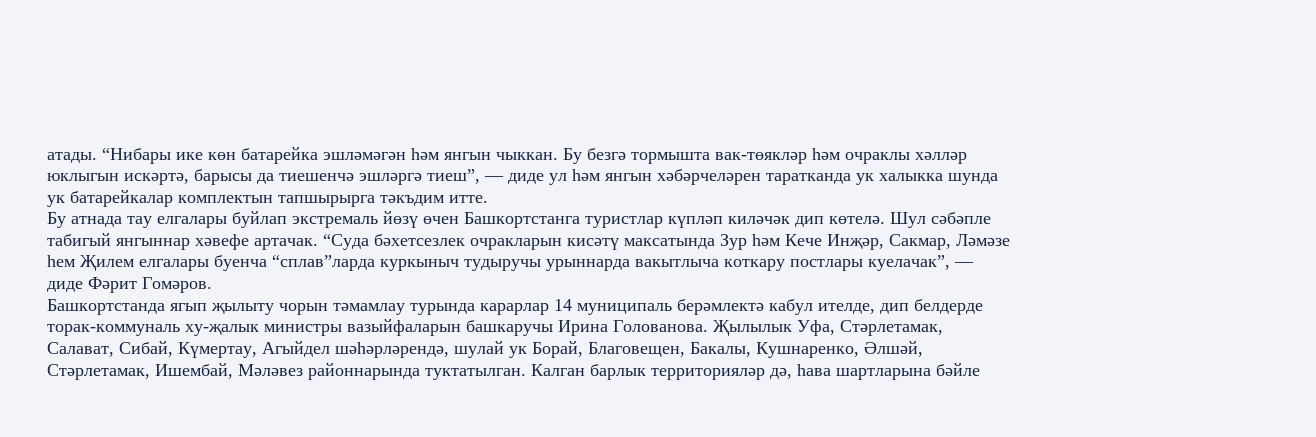атады. “Нибары ике көн батарейка эшләмәгән һәм янгын чыккан. Бу безгә тормышта вак-төякләр һәм очраклы хәлләр юклыгын искәртә, барысы да тиешенчә эшләргә тиеш”, — диде ул һәм янгын хәбәрчеләрен таратканда ук халыкка шунда ук батарейкалар комплектын тапшырырга тәкъдим итте.
Бу атнада тау елгалары буйлап экстремаль йөзү өчен Башкортстанга туристлар күпләп киләчәк дип көтелә. Шул сәбәпле табигый янгыннар хәвефе артачак. “Суда бәхетсезлек очракларын кисәтү максатында Зур һәм Кече Инҗәр, Сакмар, Ләмәзе һем Җилем елгалары буенча “сплав”ларда куркыныч тудыручы урыннарда вакытлыча коткару постлары куелачак”, — диде Фәрит Гомәров.
Башкортстанда ягып җылыту чорын тәмамлау турында карарлар 14 муниципаль берәмлектә кабул ителде, дип белдерде торак-коммуналь ху-җалык министры вазыйфаларын башкаручы Ирина Голованова. Җылылык Уфа, Стәрлетамак, Салават, Сибай, Күмертау, Агыйдел шәһәрләрендә, шулай ук Борай, Благовещен, Бакалы, Кушнаренко, Әлшәй, Стәрлетамак, Ишембай, Мәләвез районнарында туктатылган. Калган барлык территорияләр дә, һава шартларына бәйле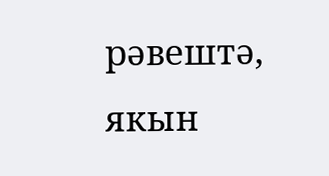рәвештә, якын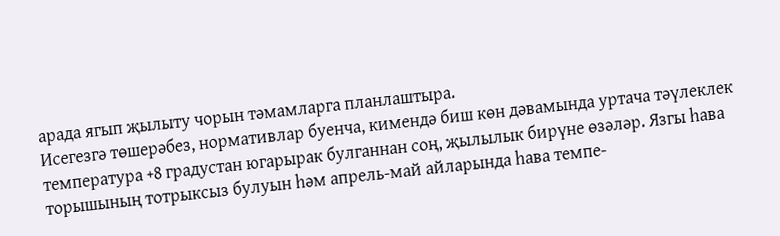арада ягып җылыту чорын тәмамларга планлаштыра.
Исегезгә төшерәбез, нормативлар буенча, кимендә биш көн дәвамында уртача тәүлеклек температура +8 градустан югарырак булганнан соң, җылылык бирүне өзәләр. Язгы һава торышының тотрыксыз булуын һәм апрель-май айларында һава темпе-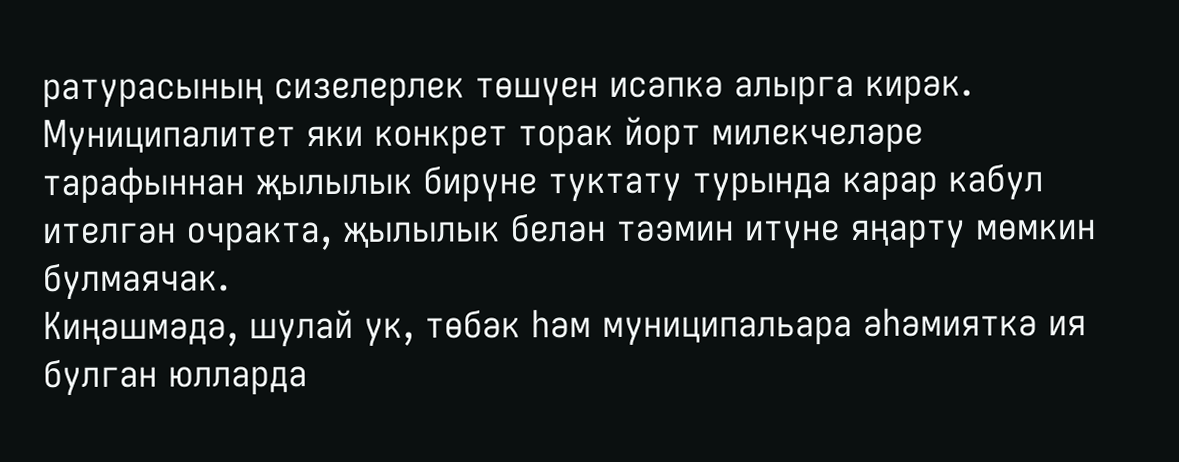ратурасының сизелерлек төшүен исәпкә алырга кирәк. Муниципалитет яки конкрет торак йорт милекчеләре тарафыннан җылылык бирүне туктату турында карар кабул ителгән очракта, җылылык белән тәэмин итүне яңарту мөмкин булмаячак.
Киңәшмәдә, шулай ук, төбәк һәм муниципальара әһәмияткә ия булган юлларда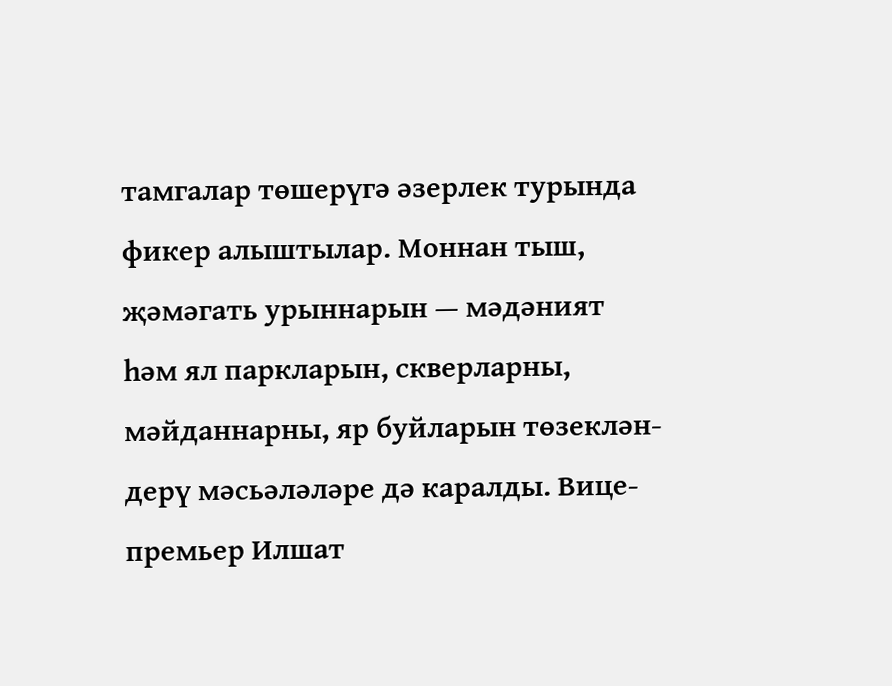тамгалар төшерүгә әзерлек турында фикер алыштылар. Моннан тыш, җәмәгать урыннарын — мәдәният һәм ял паркларын, скверларны, мәйданнарны, яр буйларын төзеклән-дерү мәсьәләләре дә каралды. Вице-премьер Илшат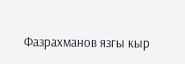Фазрахманов язгы кыр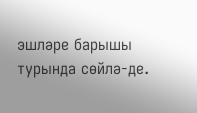эшләре барышы турында сөйлә-де.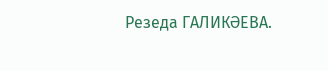Резеда ГАЛИКӘЕВА.